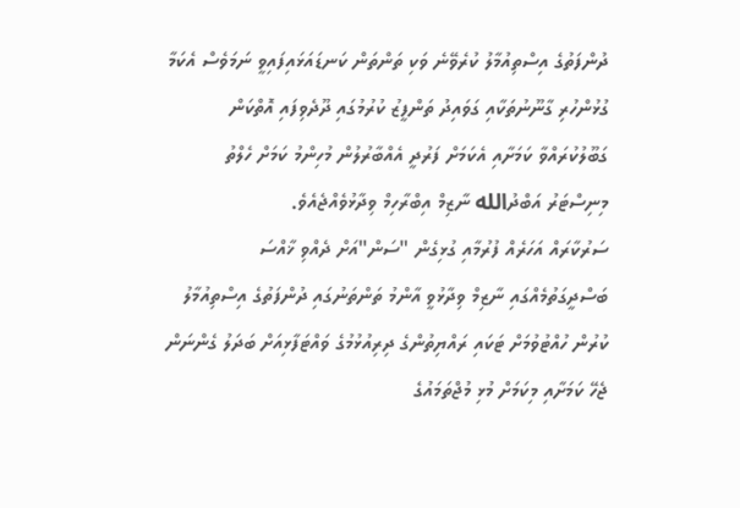ދުންފަތުގެ އިސްތިއުމާލު ކުރެވޭނެ ވަކި ތަންތަން ކަނޑައަޅައިފައިވީ ނަމަވެސް އެކަމާ ގުޅުންހުރި ގާނޫނުތަކާއި ގަވައިދު ތަންފީޒު ކުރުމުގައި ދޫދެވިފައި އޮތްކަން ގަބޫލުކުރައްވާ ކަމަށާއި އެކަމަށް ފަރުދީ އެއްބާރުލުން މުހިންމު ކަމަށް ހެލްތު މިނިސްޓަރު އަބްދުالله ނާޒިމް އިބްރާހިމް ވިދާޅުވެއްޖެއެވެ.
ސަރުކާރައް އަހަރެއް ފުރުމާއި ގުޅިގެން "ސަން"އަށް ދެއްވި ޚާއްސަ ބަސްދީގަތުމެއްގައި ނާޒިމް ވިދާޅުވީ އާންމު ތަންތަނުގައި ދުންފަތުގެ އިސްތިއުމާލު ކުރުން ހުއްޓުވުމަށް ޓަކައި ރައްޔިތުންގެ ދިރިއުޅުމުގެ ވައްޓަފާޅިއަށް ބަދަލު ގެންނަން ޖެހޭ ކަމަށާއި މިކަމަށް މުޅި މުޖްތަމައުގެ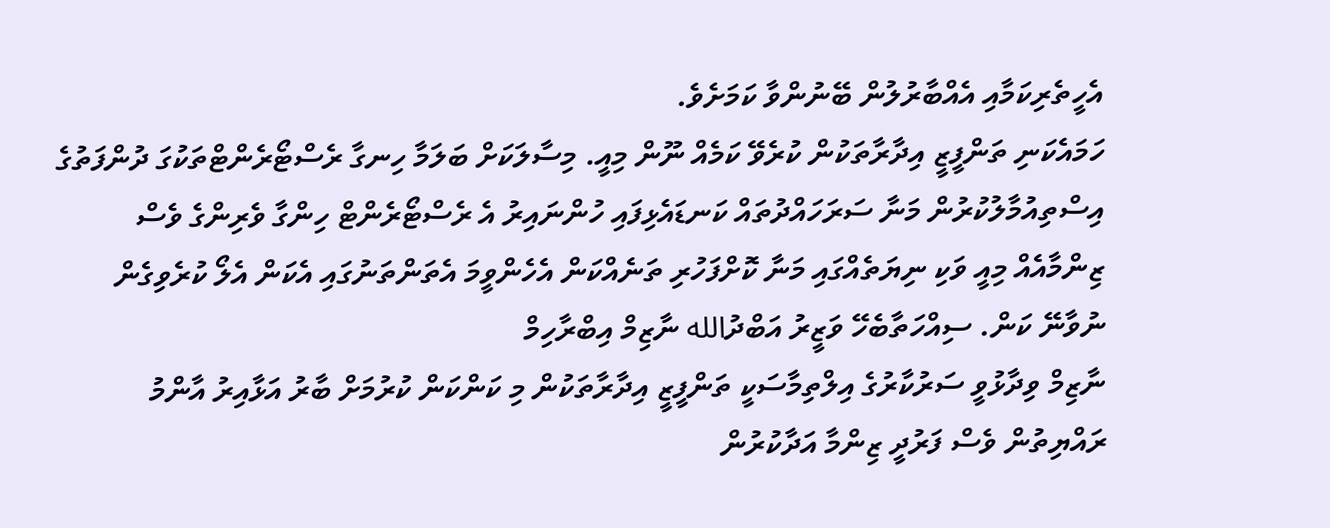އެހީތެރިކަމާއި އެއްބާރުލުން ބޭނުންވާ ކަމަށެވެ.
ހަމައެކަނި ތަންފީޒީ އިދާރާތަކުން ކުރެވޭ ކަމެއް ނޫން މިއީ. މިސާލަކަށް ބަލަމާ ހިނގާ ރެސްޓޯރެންޓްތަކުގަ ދުންފަތުގެ އިސްތިއުމާލުކުރުން މަނާ ސަރަހައްދުތައް ކަނޑައެޅިފައި ހުންނައިރު އެ ރެސްޓޯރެންޓް ހިންގާ ވެރިންގެ ވެސް ޒިންމާއެއް މިއީ ވަކި ނިޔަތެއްގައި މަނާ ކޮށްފަހުރި ތަނެއްކަން އެހެންވީމަ އެތަންތަނުގައި އެކަން އެލޯ ކުރެވިގެން ނުވާނޭ ކަން. ސިއްހަތާބެހޭ ވަޒީރު އަބްދުالله ނާޒިމް އިބްރާހިމް
ނާޒިމް ވިދާޅުވީ ސަރުކާރުގެ އިލްތިމާސަކީ ތަންފީޒީ އިދާރާތަކުން މި ކަންކަން ކުރުމަށް ބާރު އަޅާއިރު އާންމު ރައްޔިތުން ވެސް ފަރުދީ ޒިންމާ އަދާކުރުން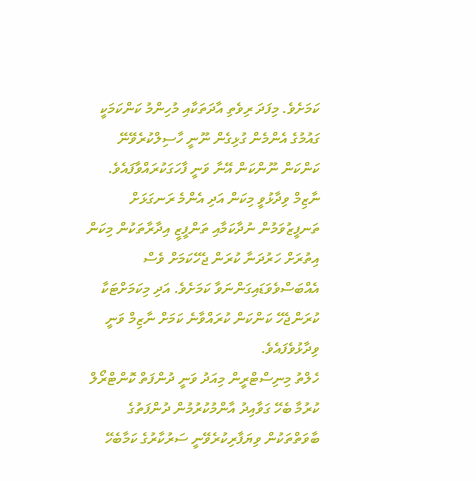ކަމަށެވެ. މިފަދަ ރިވެތި އާދަތަކާއި މުހިންމު ކަންކަމަކީ ގައުމުގެ އެންމެން ގުޅިގެން ނޫނީ ހާސިލްކުރެވޭނޭ ކަންކަން ނޫންކަން އޭނާ ވަނީ ފާހަގަކުރައްވާފައެވެ.
ނާޒިމް ވިދާޅުވީ މިކަން އަދި އެންމެ ރަނގަޅަށް ތަނފީޒުވަމުން ނުދާކަމާއި ތަންފީޒީ އިދާރާތަކުން މިކަން އިތުރަށް ހަރުދަނާ ކުރަން ޖެހޭކަމަށް ވެސް އެއްބަސްވެވަޑައިގަންނަވާ ކަމަށެވެ. އަދި މިކަމަށްޓަކާ ކުރަންޖެހޭ ކަންކަން ކުރައްވާނެ ކަމަށް ނާޒިމް ވަނީ ވިދާޅުވެފައެވެ.
ހެލްތު މިނިސްޓްރީން މިއަދު ވަނީ ދުންފަތް ކޮންޓްރޯލް ކުރުމާ ބެހޭ ގަވާއިދު އާންމުކުރުމުން ދުންފަތުގެ ބާވަތްތަކުން ވިޔަފާރިކުރެވޭނީ ސަރުކާރުގެ ކަމާބެހޭ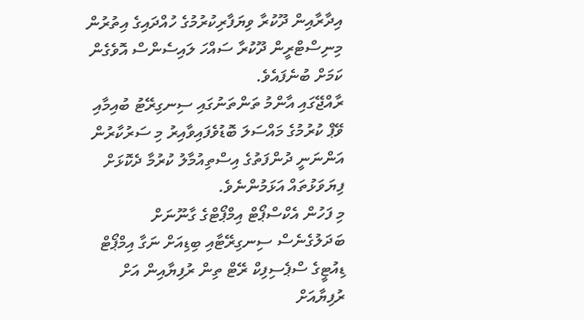އިދާރާއިން ދޫކުރާ ވިޔަފާރިކުރުމުގެ ހުއްދައިގެ އިތުރުން މިނިސްޓްރީން ދޫކުރާ ސައްހަ ލައިސެންސް އޮވެގެން ކަމަށް ބުނެފައެވެ.
ރާއްޖޭގައި އާންމު ތަންތަނުގައި ސިނގިރޭޓު ބުއިމާއި ވޭޕް ކުރުމުގެ މައްސަލަ ބޮޑުވެފައިވާއިރު މި ސަރުކާރުން އަންނަނީ ދުންފަތުގެ އިސްތިއުމާލު ކުރުމާ ދެކޮޅަށް ފިޔަވަޅުތައް އަޅަމުންނެވެ.
މި ފަހުން އެކްސްޕޯޓް އިމްޕޯޓްގެ ގާނޫނަށް ބަދަލުގެނެސް ސިނގިރޭޓާއި ބިޑިއަށް ނަގާ އިމްޕޯޓް ޑިއުޓީގެ ސްޕެސިފިކް ރޭޓް ތިން ރުފިޔާއިން އަށް ރުފިޔާއަށް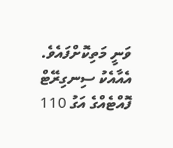ވަނީ މަތިކޮށްފައެވެ. އެއާއެކު ސިނގިރޭޓް ފޮއްޓެއްގެ އަގު 110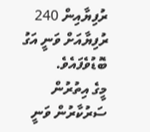ރުފިޔާއިން 240 ރުފިޔާއަށް ވަނީ އަގު ބޮޑުވެފައެވެ.
މީގެ އިތުރުން ސަރުކާރުން ވަނީ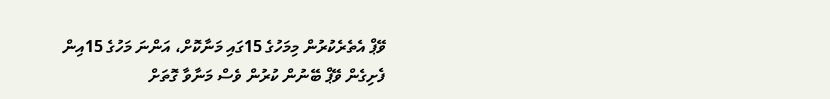ވޭޕް އެތެރެކުރުން މިމަހުގެ 15ގައި މަނާކޮށް، އަންނަ މަހުގެ 15އިން ފެށިގެން ވޭޕް ބޭނުން ކުރުން ވެސް މަނާވާ ގޮތަށް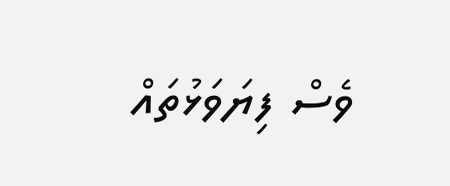ވެސް ފިޔަވަޅުތައް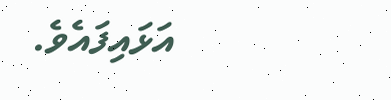އަޅައިފައެވެ.